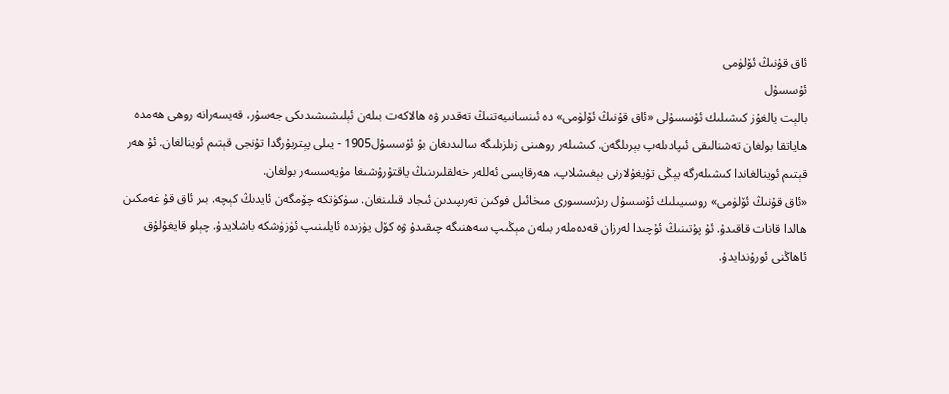ئاق قۇنىڭ ئۆلۈمى
ئۇسسۇل
بالېت يالغۇز كىشىلىك ئۇسسۇلى «ئاق قۇنىڭ ئۆلۈمى» دە ئىنسانىيەتنىڭ تەقدىر ۋە ھالاكەت بىلەن ئېلىشىشىدىكى جەسۇر، قەيسەرانە روھى ھەمدە ھاياتقا بولغان تەشنالىقى ئىپادىلەپ بېرىلگەن. كىشىلەر روھىنى زىلزىلىگە سالىدىغان بۇ ئۇسسۇل1905 - يىلى پېتربۇرگدا تۇنجى قېتىم ئوينالغان. ئۇ ھەر قېتىم ئوينالغاندا كىشىلەرگە يېڭى تۇيغۇلارنى بېغىشلاپ، ھەرقايسى ئەللەر خەلقلىرىنىڭ ياقتۇرۇشىغا مۇيەسسەر بولغان.
«ئاق قۇنىڭ ئۆلۈمى» روسىيىلىك ئۇسسۇل رىژىسسورى مىخائىل فوكىن تەرىپىدىن ئىجاد قىلىنغان. سۈكۈتكە چۆمگەن ئايدىڭ كېچە. بىر ئاق قۇ غەمكىن ھالدا قانات قاقىدۇ. ئۇ پۇتىنىڭ ئۇچىدا لەرزان قەدەملەر بىلەن مېڭىپ سەھنىگە چىقىدۇ ۋە كۆل يۈزىدە ئايلىنىپ ئۈزۈشكە باشلايدۇ. چېلو قايغۇلۇق ئاھاڭنى ئورۇندايدۇ.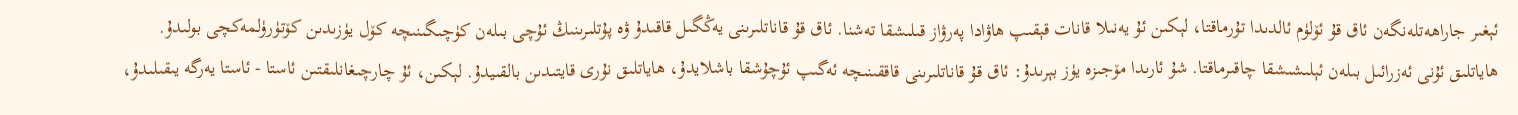ئېغىر جاراھەتلەنگەن ئاق قۇ ئۆلۈم ئالدىدا تۇرماقتا، لېكىن ئۇ يەنىلا قانات قېقىپ ھاۋادا پەرۋاز قىلىشقا تەشنا. ئاق قۇ قاناتلىرىنى يەڭگىل قاقىدۇ ۋە پۇتلىرىنىڭ ئۇچى بىلەن كۈچىگىنىچە كۆل يۈزىدىن كۆتۈرۈلمەكچى بولىدۇ. ھاياتلىق ئۇنى ئەزرائىل بىلەن ئېلىشىشقا چاقىرماقتا. شۇ ئارىدا مۆجىزە يۈز بېرىدۇ: ئاق قۇ قاناتلىرىنى قاققىنىچە ئەگىپ ئۇچۇشقا باشلايدۇ، ھاياتلىق نۇرى قايتىدىن بالقىيدۇ. لېكىن، ئۇ چارچىغانلىقتىن ئاستا - ئاستا يەرگە يىقىلىدۇ،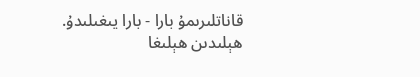قاناتلىرىمۇ بارا - بارا يىغىلىدۇ. ھېلىدىن ھېلىغا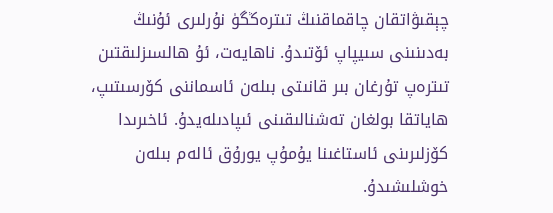چېقىۋاتقان چاقماقنىڭ تىترەڭگۈ نۇرلىرى ئۇنىڭ بەدىنىنى سىيپاپ ئۆتىدۇ. ناھايەت، ئۇ ھالسىزلىقتىن تىترەپ تۇرغان بىر قانىتى بىلەن ئاسماننى كۆرسىتىپ، ھاياتقا بولغان تەشنالىقىنى ئىپادىلەيدۇ. ئاخىرىدا كۆزلىرىنى ئاستاغىنا يۇمۇپ يورۇق ئالەم بىلەن خوشلىشىدۇ.